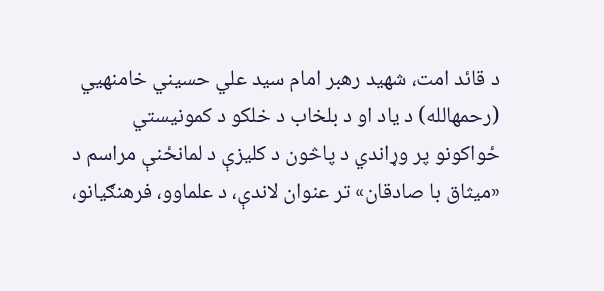د قائد امت، شهید رهبر امام سید علي حسيني خامنهيي (رحمهالله) د یاد او د بلخاب د خلکو د کمونیستي ځواکونو پر وړاندي د پاڅون د کلیزې د لمانځنې مراسم د «میثاق با صادقان» تر عنوان لاندې، د علماوو، فرهنګيانو،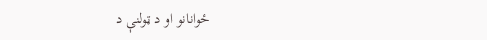ځوانانو او د ټولنې د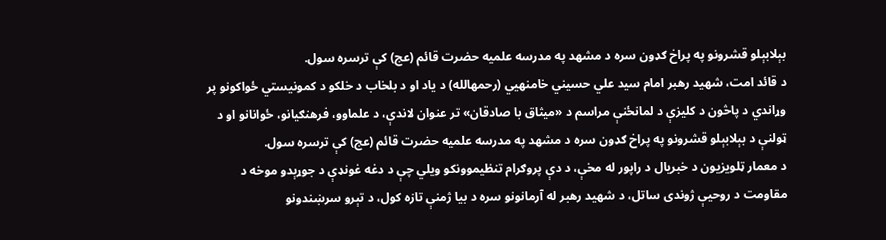بېلابېلو قشرونو په پراخ ګډون سره د مشهد په مدرسه علمیه حضرت قائم (عج) کې ترسره سول.
د قائد امت، شهید رهبر امام سید علي حسيني خامنهيي (رحمهالله) د یاد او د بلخاب د خلکو د کمونیستي ځواکونو پر وړاندي د پاڅون د کلیزې د لمانځنې مراسم د «میثاق با صادقان» تر عنوان لاندې، د علماوو، فرهنګيانو، ځوانانو او د ټولنې د بېلابېلو قشرونو په پراخ ګډون سره د مشهد په مدرسه علمیه حضرت قائم (عج) کې ترسره سول.
د معمار ټلویزیون د خبریال د راپور له مخې، د دې پروګرام تنظیموونکو ویلي چې د دغه غونډې د جوړېدو موخه د مقاومت د روحیې ژوندی ساتل، د شهید رهبر له آرمانونو سره د بیا ژمنې تازه کول، د تېرو سرښندونو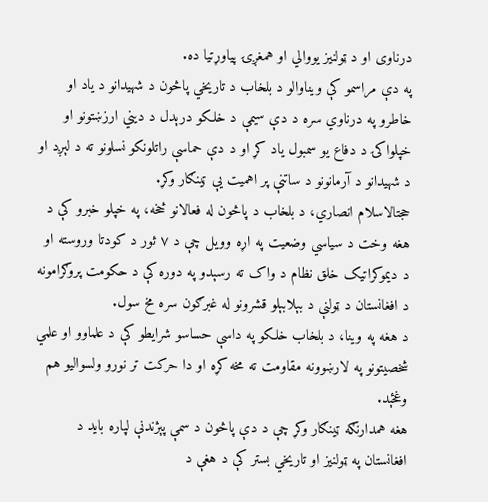درناوی او د ټولنیز یووالي او همغږۍ پیاوړتیا ده.
په دې مراسمو کې ویناوالو د بلخاب د تاریخي پاڅون د شهیدانو د یاد او خاطرو په درناوي سره د دې سیمې د خلکو درېدل د دیني ارزښتونو او خپلواکۍ د دفاع یو سمبول یاد کړ او د دې حماسې راتلونکو نسلونو ته د لېږد او د شهیدانو د آرمانونو د ساتنې پر اهمیت یې ټینګار وکړ.
حجتالاسلام انصاري، د بلخاب د پاڅون له فعالانو څخه، په خپلو خبرو کې د هغه وخت د سیاسي وضعیت په اړه وویل چې د ۷ ثور د کودتا وروسته او د دیموکراتیک خلق نظام د واک ته رسېدو په دوره کې د حکومت پروګرامونه د افغانستان د ټولنې د بېلابېلو قشرونو له غبرګون سره مخ سول.
د هغه په وینا، د بلخاب خلکو په داسې حساسو شرایطو کې د علماوو او علمي شخصیتونو په لارښوونه مقاومت ته مخه کړه او دا حرکت تر نورو ولسوالیو هم وغځېد.
هغه همدارنګه ټینګار وکړ چې د دې پاڅون د سمې پېژندنې لپاره باید د افغانستان په ټولنیز او تاریخي بستر کې د هغې د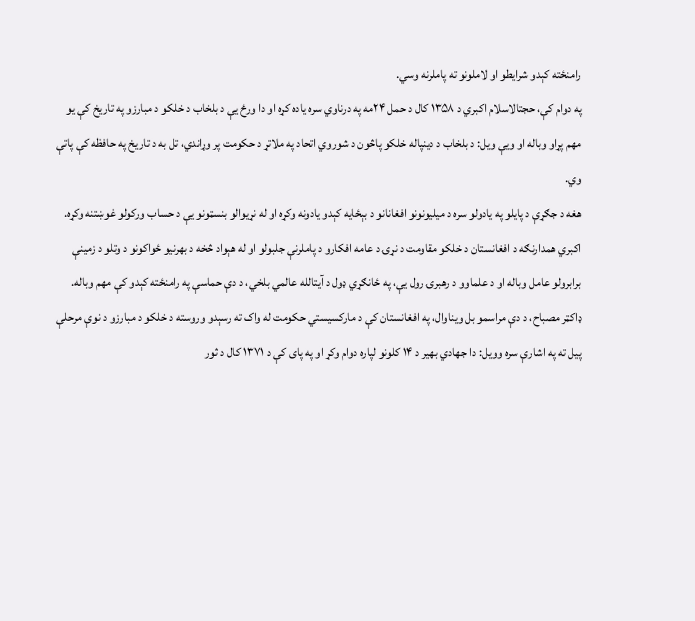رامنځته کېدو شرایطو او لاملونو ته پاملرنه وسي.
په دوام کې، حجتالاسلام اکبري د ۱۳۵۸ کال د حمل ۲۴مه په درناوي سره یاده کړه او دا ورځ یې د بلخاب د خلکو د مبارزو په تاریخ کې یو مهم پړاو وباله او ویې ویل: د بلخاب د دینپاله خلکو پاڅون د شوروي اتحاد په ملاتړ د حکومت پر وړاندي، تل به د تاریخ په حافظه کې پاتې وي.
هغه د جګړې د پایلو په یادولو سره د میلیونونو افغانانو د بېځایه کېدو یادونه وکړه او له نړیوالو بنسټونو یې د حساب ورکولو غوښتنه وکړه.
اکبري همدارنګه د افغانستان د خلکو مقاومت د نړۍ د عامه افکارو د پاملرنې جلبولو او له هېواد څخه د بهرنیو ځواکونو د وتلو د زمینې برابرولو عامل وباله او د علماوو د رهبرۍ رول یې، په ځانګړي ډول د آیتالله عالمي بلخي، د دې حماسې په رامنځته کېدو کې مهم وباله.
ډاکټر مصباح، د دې مراسمو بل ویناوال، په افغانستان کې د مارکسیستي حکومت له واک ته رسېدو وروسته د خلکو د مبارزو د نوې مرحلې پیل ته په اشارې سره وویل: دا جهادي بهیر د ۱۴ کلونو لپاره دوام وکړ او په پای کې د ۱۳۷۱ کال د ثور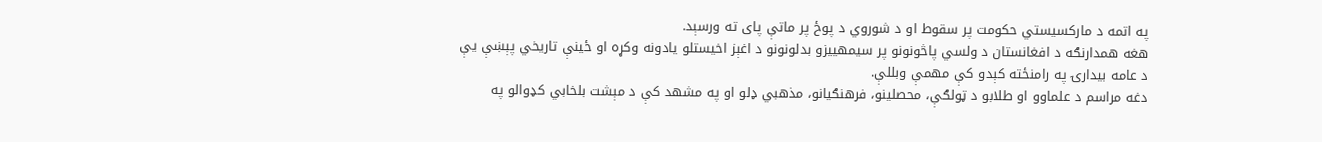په اتمه د مارکسیستي حکومت پر سقوط او د شوروي د پوځ پر ماتې پای ته ورسېد.
هغه همدارنګه د افغانستان د ولسي پاڅونونو پر سیمهییزو بدلونونو د اغېز اخیستلو یادونه وکړه او ځینې تاریخي پېښې یې د عامه بیدارۍ په رامنځته کېدو کې مهمې وبللې.
دغه مراسم د علماوو او طلابو د ټولګې، محصلینو، فرهنګيانو، مذهبي ډلو او په مشهد کې د مېشت بلخابي کډوالو په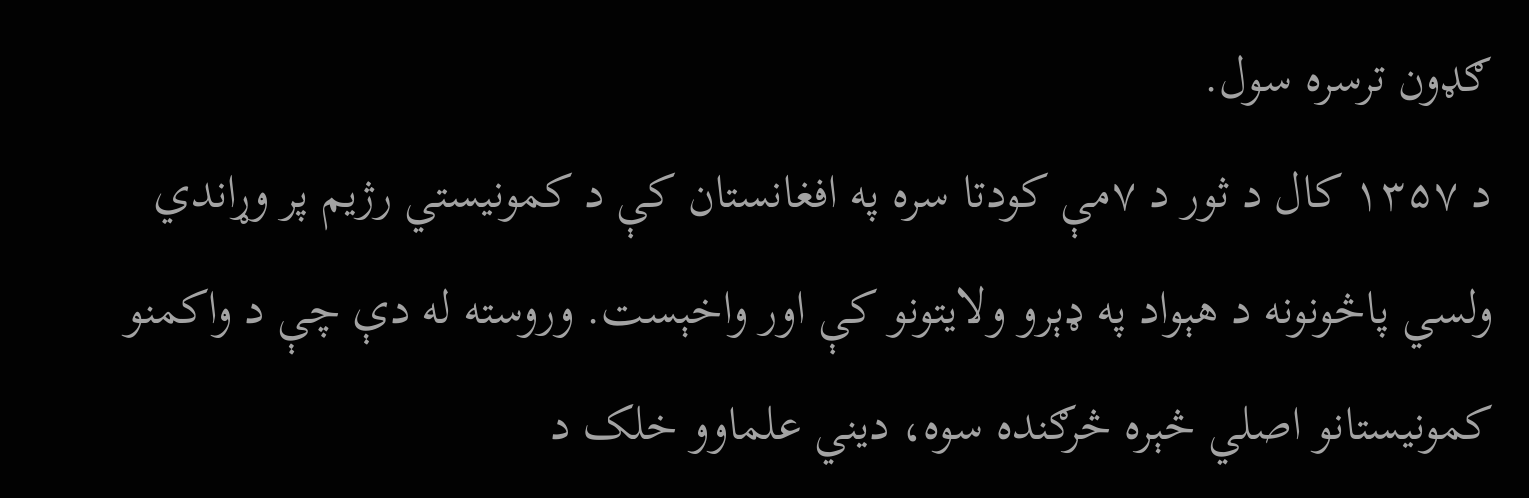ګډون ترسره سول.
د ۱۳۵۷ کال د ثور د ۷مې کودتا سره په افغانستان کې د کمونیستي رژیم پر وړاندي ولسي پاڅونونه د هېواد په ډېرو ولایتونو کې اور واخېست. وروسته له دې چې د واکمنو کمونیستانو اصلي څېره څرګنده سوه، دیني علماوو خلک د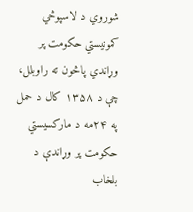شوروي د لاسپوڅي کمونیستي حکومت پر وړاندي پاڅون ته راوبلل، چې د ۱۳۵۸ کال د حمل په ۲۴مه د مارکسیستي حکومت پر وړاندې د بلخاب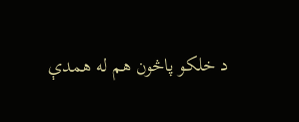د خلکو پاڅون هم له همدې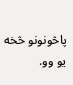پاڅونونو څخه یو وو.